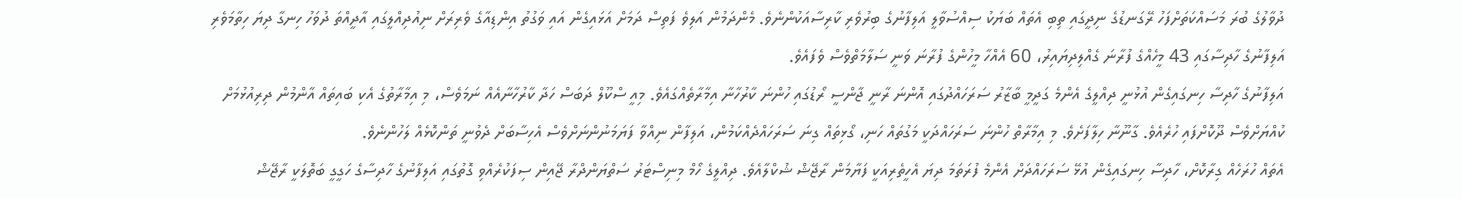ދުވާލުގެ ބުރަ މަސައްކަތަށްފަހު ރޭގަނޑުގެ ނިދީގައި ތިބި އެތައް ބަޔަކު ސިއްސުވާލީ އަލިފާނުގެ ބިރުވެރި ކާރިސާއަކުންނެވެ. މެންދަމުން އަލިވެ ފަތިސް ދަމަށް އަޅައިގެން އައި ވަގުތު އިންޑިއާގެ ވެރިރަށް ނިއުދިއްލީގައި އާދީއްތަ ދުވަހު ހިނގާ ދިޔަ ހިތާމަވެރި އަލިފާނުގެ ހާދިސާގައި 43 މީހެއްގެ ފުރާނަ ގެއްލިދިޔައިރު، 60 އެއްހާ މީހުންގެ ފުރާނަ ވަނީ ސަލާމަތްވެސް ވެފައެވެ.
އަލިފާނުގެ ހާދިސާ ހިނގައިގެން އުޅުނީ ދިއްލީގެ އެންމެ ގަދީމީ ބާޒާރު ސަރަހައްދުގައި އޮންނަ ރާނީ ޖާންސީ ރޯޑުގައި ހުންނަ ކާރުހާނާ އިމާރާތެއްގައެވެ. މިއީ ސްކޫލް ދަބަސް ހަދާ ކާރުހާނާއެއް ނަމަވެސް، މި އިމާރާތުގެ އެކި ބައިތައް އާންމުން ދިރިއުޅުމަށް ކުއްޔަށްވެސް ދޫކޮށްފައި ހުރެއެވެ. ގާނޫނާ ހިލާފަށެވެ. މި އިމާރާތް ހުންނަ ސަރަހައްދަކީ މަގުތައް ހަނި، ގޯޅިތައް ގިނަ ސަރަހައްދެއްކަމުން، އަލިފާން ނިއްވާ ފަޔަމަނުންނަށްވެސް އެހިސާބަށް ދެވުނީ ތަންކޮޅެއް ލަހުންނެވެ.
އެތައް ހުރަހެއް ގިރާކޮށް، ހާދިސާ ހިނގައިގެން އުޅޭ ސަރަހައްދަށް އެންމެ ފުރަތަމަ ދިޔަ އެހީތެރިއަކީ ފަޔާމަން ރާޖޭޝް ޝުކްލާއެވެ. ދިއްލީގެ ހޯމް މިނިސްޓަރު ސަތްޔަންދްރާ ޖޭއިން ސިފަކުރެއްވި ގޮތުގައި އަލިފާނުގެ ހާދިސާގެ ހަގީގީ ބަތޮލަކީ ރާޖޭޝް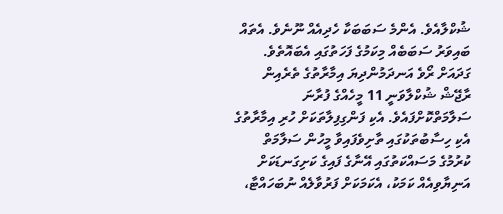ޝުކްލާއެވެ. އެންމެ ސަބަބަކާ ހެދިއެއް ނޫނެވެ. އެތައް ބައިވަރު ސަބަބެއް މިކަމުގެ ފަހަތުގައި އެބައޮތެވެ.
ގަދައަށް ރޯވެ އަނދަމުންދިޔަ އިމާރާތުގެ ތެރެއިން ރާޖޭޝް ޝުކްލާވަނީ 11 މީހެއްގެ ފުރާނަ ސަލާމަތްކޮށްފައެވެ. އެކި ފަންގިފިލާތަކަށް ހުރި އިމާރާތުގެ އެކި ހިސާބުތަކުގައި ތާށިވެފައިވާ މީހުން ސަލާމަތް ކުރުމުގެ މަސައްކަތުގައި އޭނާގެ ފައިގެ ކަށިގަނޑަކަށް އަނިޔާވިއެއް ކަމަކު، އެކަމަކަށް ފަރުވާލެއް ނުބަހައްޓާ،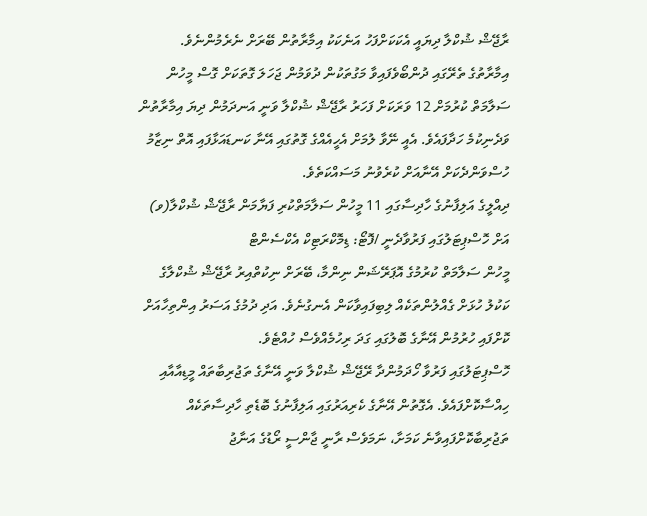ރާޖޭޝް ޝުކްލާ ދިޔައީ އެކަކަށްފަހު އަނެކަކު އިމާރާތުން ބޭރަށް ނެރެމުންނެވެ.
އިމާރާތުގެ ތެރޭގައި ދުންބޯވެފައިވާ މަގުތަކުން ދުވަމުން ޖަހަލަ ގޮތަކަށް ގޮސް މީހުން ސަލާމަތް ކުރުމަށް 12 ވަރަކަށް ފަހަރު ރާޖޭޝް ޝުކްލާ ވަނީ އަނދަމުން ދިޔަ އިމާރާތުން ވަދެނިކުމެ ހަދާފައެވެ. އެއީ ނޭވާ ލުމަށް އެހީއެއްގެ ގޮތުގައި އޭނާ ކަނޑައަޅާފައި އޮތް ނިޒާމު ހުސްވަންދެކަށް އޭނާއަށް ކުރެވުނު މަސައްކަތެވެ.
ދިއްލީގެ އަލިފާނުގެ ހާދިސާގައި 11 މީހުން ސަލާމަތްކުރި ފަޔާމަން ރާޖޭޝް ޝުކްލާ(ވ) އަށް ހޮސްޕިޓަލުގައި ފަރުވާދެނީ /ފޮޓޯ: ޑިމޮކްރަޓިކް އެކްސެންޓް
މީހުން ސަލާމަތް ކުރުމުގެ އޮޕަރޭޝަން ނިންމާ، ބޭރަށް ނިކުތްއިރު ރާޖޭޝް ޝުކްލާގެ ކަކުލު ހުޅަށް ގެއްލުންތަކެއް ލިބިފައިވާކަން އެނގުނެވެ. އަދި ދުމުގެ އަސަރު އިންތިހާއަށް ކޮށްފައި ހުރުމުން އޭނާގެ ބޮލުގައި ގަދަ ރިހުމެއްވެސް ހުއްޓެވެ.
ހޮސްޕިޓަލުގައި ފަރުވާ ހޯދަމުންދާ ރޭޖޭޝް ޝުކްލާ ވަނީ އޭނާގެ ތަޖުރިބާތައް މީޑިއާއާއި ހިއްސާކޮށްފައެވެ. އެގޮތުން އޭނާގެ ކެރިއަރުގައި އަލިފާނުގެ ބޮޑެތި ހާދިސާތަކެއް ތަޖުރިބާކޮށްފައިވާނެ ކަމަށާ، ނަމަވެސް ރާނީ ޖާންސީ ރޯޑުގެ އަނާޖު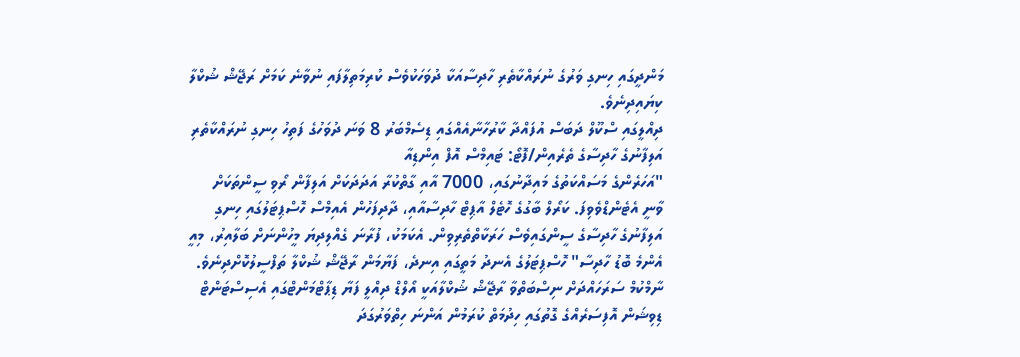މަންދީގައި ހިނގި ވަރުގެ ނުރައްކާތެރި ހާދިސާއަކާ ދުވަހަކުވެސް ކުރިމަތިލާފައި ނުވާނެ ކަމަށް ރަޖޭޝް ޝުކްލާ ކިޔައިދިނެވެ.
ދިއްލީގައި ސްކޫލް ދަބަސް އުފައްދާ ކާރުހާނާއެއްގައި ޑިސެމްބަރު 8 ވަނަ ދުވަހުގެ ފަތިހު ހިނގި ނުރައްކާތެރި އަލިފާނުގެ ހާދިސާގެ ތެރެއިން/ފޮޓޯ: ޓައިމްސް އޮފް އިންޑިއާ
"އަހަރެންގެ މަސައްކަތުގެ މައިދާނުގައި، 7000 އާއި ގާތްކުރާ އަދަދަކަށް އަލިފާން ރޯވި ސީންތަކަށް ވާނީ އެޓެންޑްވެވިފަ. ކަރޯލް ބާގުގެ ހޮޓެލް އާޕިޓް ހާދިސާއާއި، ދާދިފަހުން އެއިމްސް ހޮސްޕިޓަލުގައި ހިނގި އަލިފާނުގެ ހާދިސާގެ ސީންގައިވެސް ހަރަކާތްތެރިވިން. އެކަމަކު، ފުރާނަ ގެއްލިދިޔަ މީހުންނަށް ބަލާއިރު، މިއީ އެންމެ ބޮޑު ހާދިސާ" ހޮސްޕިޓަލުގެ އެނދު މަތީގައި އިނދެ، ފަޔާމަން ރާޖޭޝް ޝުކްލާ ތަފްސީލުކޮށްދިނެވެ.
ނާމްކުމް ސަރަހައްދަށް ނިސްބަތްވާ ރާޖޭޝް ޝުކްލާއަކީ އޯލްޑް ދިއްލީ ފަޔާ ޑިޕާޓްމަންޓްގައި އެސިސްޓަންޓް ޑިވިޝަން އޮފިސަރެއްގެ ގޮތުގައި ހިދުމަތް ކުރަމުން އަންނަ ހިތްވަރުގަދަ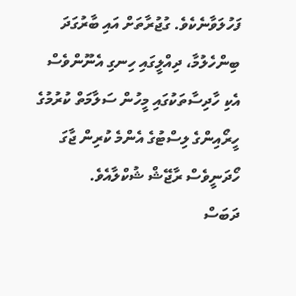ފަހުލަވާނެކެވެ. ގުޖުރާތަށް އައި ބާރުގަދަ ބިންހެލުމާ، ދިއްލީގައި ހިނގި އެނޫންވެސް އެކި ހާދިސާތަކުގައި މީހުން ސަލާމަތް ކުރުމުގެ ހީރޯއިންގެ ލިސްޓުގެ އެންމެ ކުރިން ޖާގަ ހޯދަނީވެސް ރާޖޭޝް ޝުކްލާއެވެ.
ދަބަސް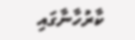ކާރުހާނާގައި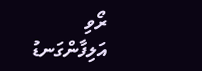ރޯވި އަލިފާންގަނޑު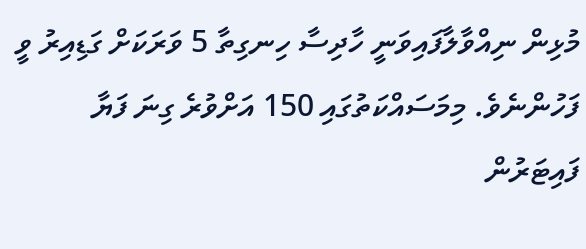މުޅިން ނިއްވާލާފައިވަނީ ހާދިސާ ހިނގިތާ 5 ވަރަކަށް ގަޑިއިރު ވީ ފަހުންނެވެ. މިމަސައްކަތުގައި 150 އަށްވުރެ ގިނަ ފަޔާ ފައިޓަރުން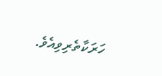ހަރަކާތެރިވިއެވެ.